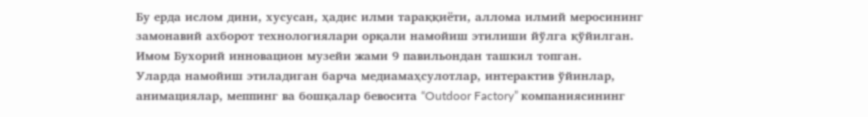Бу ерда ислом дини, хусусан, ҳадис илми тараққиёти, аллома илмий меросининг замонавий ахборот технологиялари орқали намойиш этилиши йўлга қўйилган.
Имом Бухорий инновацион музейи жами 9 павильондан ташкил топган.
Уларда намойиш этиладиган барча медиамаҳсулотлар, интерактив ўйинлар,
анимациялар, меппинг ва бошқалар бевосита “Outdoor Factory” компаниясининг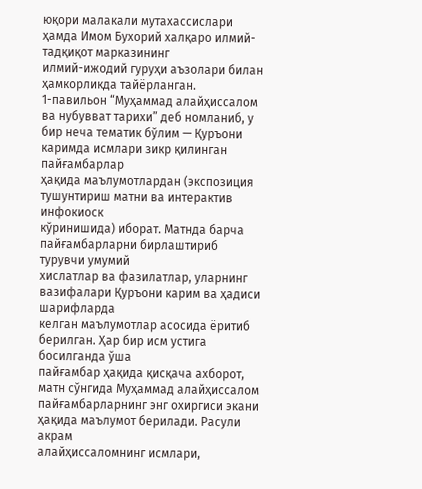юқори малакали мутахассислари ҳамда Имом Бухорий халқаро илмий-тадқиқот марказининг
илмий-ижодий гуруҳи аъзолари билан ҳамкорликда тайёрланган.
1-павильон “Муҳаммад алайҳиссалом ва нубувват тарихи” деб номланиб, у
бир неча тематик бўлим — Қуръони каримда исмлари зикр қилинган пайғамбарлар
ҳақида маълумотлардан (экспозиция тушунтириш матни ва интерактив инфокиоск
кўринишида) иборат. Матнда барча пайғамбарларни бирлаштириб турувчи умумий
хислатлар ва фазилатлар, уларнинг вазифалари Қуръони карим ва ҳадиси шарифларда
келган маълумотлар асосида ёритиб берилган. Ҳар бир исм устига босилганда ўша
пайғамбар ҳақида қисқача ахборот, матн сўнгида Муҳаммад алайҳиссалом
пайғамбарларнинг энг охиргиси экани ҳақида маълумот берилади. Расули акрам
алайҳиссаломнинг исмлари,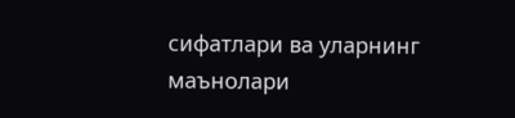сифатлари ва уларнинг маънолари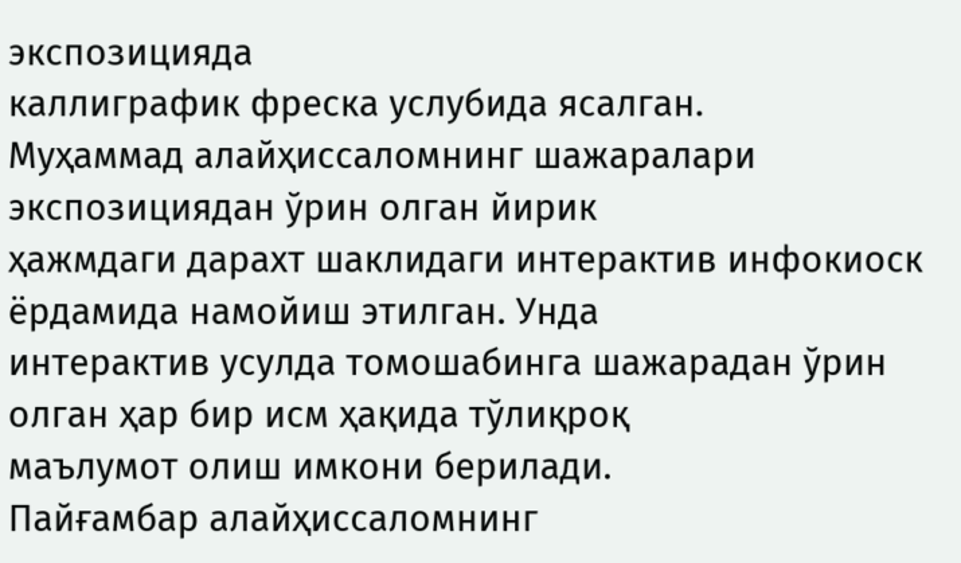экспозицияда
каллиграфик фреска услубида ясалган.
Муҳаммад алайҳиссаломнинг шажаралари экспозициядан ўрин олган йирик
ҳажмдаги дарахт шаклидаги интерактив инфокиоск ёрдамида намойиш этилган. Унда
интерактив усулда томошабинга шажарадан ўрин олган ҳар бир исм ҳақида тўлиқроқ
маълумот олиш имкони берилади.
Пайғамбар алайҳиссаломнинг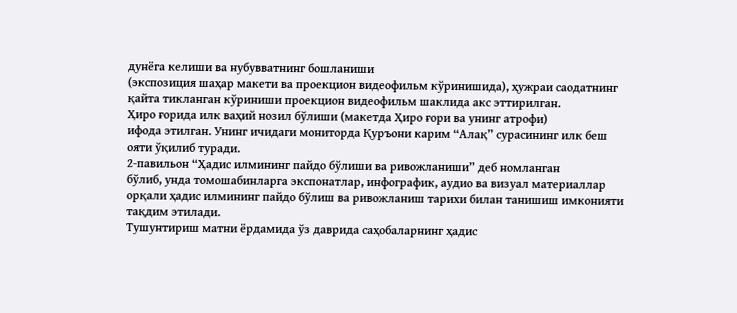дунёга келиши ва нубувватнинг бошланиши
(экспозиция шаҳар макети ва проекцион видеофильм кўринишида), ҳужраи саодатнинг
қайта тикланган кўриниши проекцион видеофильм шаклида акс эттирилган.
Ҳиро ғорида илк ваҳий нозил бўлиши (макетда Ҳиро ғори ва унинг атрофи)
ифода этилган. Унинг ичидаги мониторда Қуръони карим “Алақ” сурасининг илк беш
ояти ўқилиб туради.
2-павильон “Ҳадис илмининг пайдо бўлиши ва ривожланиши” деб номланган
бўлиб, унда томошабинларга экспонатлар, инфографик, аудио ва визуал материаллар
орқали ҳадис илмининг пайдо бўлиш ва ривожланиш тарихи билан танишиш имконияти
тақдим этилади.
Тушунтириш матни ёрдамида ўз даврида саҳобаларнинг ҳадис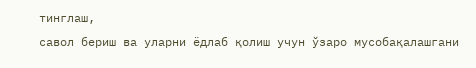тинглаш,
савол бериш ва уларни ёдлаб қолиш учун ўзаро мусобақалашгани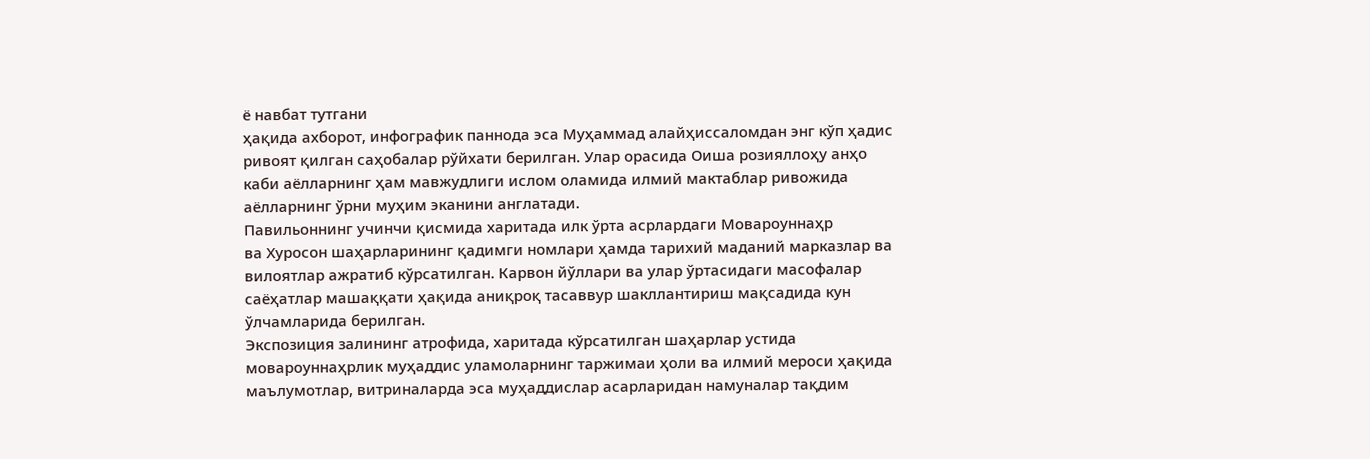ё навбат тутгани
ҳақида ахборот, инфографик паннода эса Муҳаммад алайҳиссаломдан энг кўп ҳадис
ривоят қилган саҳобалар рўйхати берилган. Улар орасида Оиша розияллоҳу анҳо
каби аёлларнинг ҳам мавжудлиги ислом оламида илмий мактаблар ривожида
аёлларнинг ўрни муҳим эканини англатади.
Павильоннинг учинчи қисмида харитада илк ўрта асрлардаги Мовароуннаҳр
ва Хуросон шаҳарларининг қадимги номлари ҳамда тарихий маданий марказлар ва
вилоятлар ажратиб кўрсатилган. Карвон йўллари ва улар ўртасидаги масофалар
саёҳатлар машаққати ҳақида аниқроқ тасаввур шакллантириш мақсадида кун
ўлчамларида берилган.
Экспозиция залининг атрофида, харитада кўрсатилган шаҳарлар устида
мовароуннаҳрлик муҳаддис уламоларнинг таржимаи ҳоли ва илмий мероси ҳақида
маълумотлар, витриналарда эса муҳаддислар асарларидан намуналар тақдим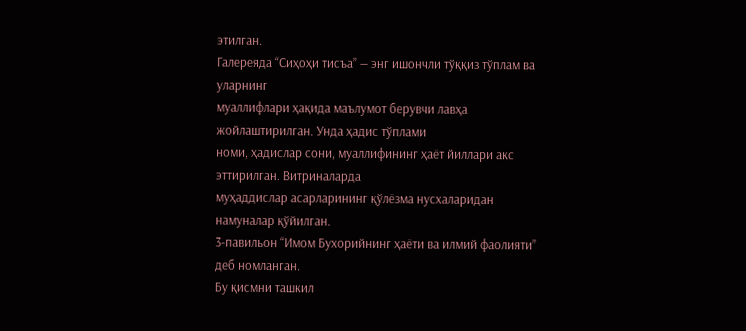этилган.
Галереяда “Сиҳоҳи тисъа” — энг ишончли тўққиз тўплам ва уларнинг
муаллифлари ҳақида маълумот берувчи лавҳа жойлаштирилган. Унда ҳадис тўплами
номи, ҳадислар сони, муаллифининг ҳаёт йиллари акс эттирилган. Витриналарда
муҳаддислар асарларининг қўлёзма нусхаларидан намуналар қўйилган.
3-павильон “Имом Бухорийнинг ҳаёти ва илмий фаолияти” деб номланган.
Бу қисмни ташкил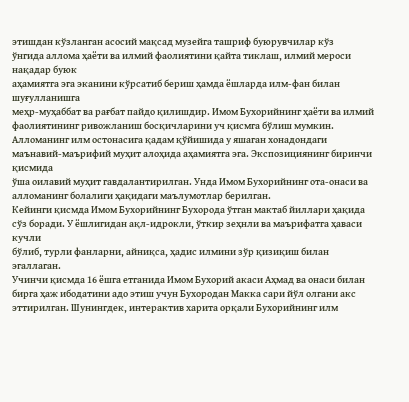этишдан кўзланган асосий мақсад музейга ташриф буюрувчилар кўз
ўнгида аллома ҳаёти ва илмий фаолиятини қайта тиклаш, илмий мероси нақадар буюк
аҳамиятга эга эканини кўрсатиб бериш ҳамда ёшларда илм-фан билан шуғулланишга
меҳр-муҳаббат ва рағбат пайдо қилишдир. Имом Бухорийнинг ҳаёти ва илмий
фаолиятининг ривожланиш босқичларини уч қисмга бўлиш мумкин.
Алломанинг илм остонасига қадам қўйишида у яшаган хонадондаги
маънавий-маърифий муҳит алоҳида аҳамиятга эга. Экспозициянинг биринчи қисмида
ўша оилавий муҳит гавдалантирилган. Унда Имом Бухорийнинг ота-онаси ва
алломанинг болалиги ҳақидаги маълумотлар берилган.
Кейинги қисмда Имом Бухорийнинг Бухорода ўтган мактаб йиллари ҳақида
сўз боради. У ёшлигидан ақл-идрокли, ўткир зеҳнли ва маърифатга ҳаваси кучли
бўлиб, турли фанларни, айниқса, ҳадис илмини зўр қизиқиш билан эгаллаган.
Учинчи қисмда 16 ёшга етганида Имом Бухорий акаси Аҳмад ва онаси билан
бирга ҳаж ибодатини адо этиш учун Бухородан Макка сари йўл олгани акс
эттирилган. Шунингдек, интерактив харита орқали Бухорийнинг илм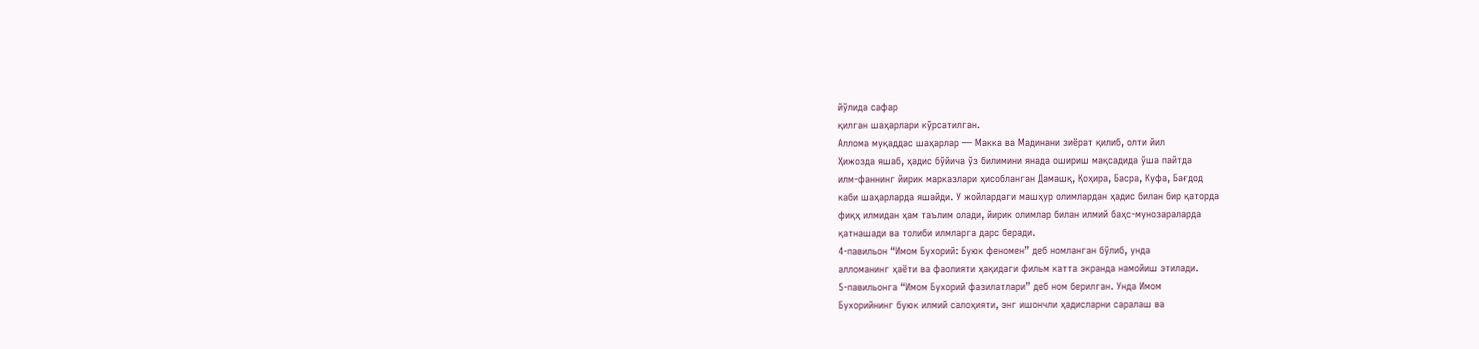йўлида сафар
қилган шаҳарлари кўрсатилган.
Аллома муқаддас шаҳарлар — Макка ва Мадинани зиёрат қилиб, олти йил
Ҳижозда яшаб, ҳадис бўйича ўз билимини янада ошириш мақсадида ўша пайтда
илм-фаннинг йирик марказлари ҳисобланган Дамашқ, Қоҳира, Басра, Куфа, Бағдод
каби шаҳарларда яшайди. У жойлардаги машҳур олимлардан ҳадис билан бир қаторда
фиқҳ илмидан ҳам таълим олади, йирик олимлар билан илмий баҳс-мунозараларда
қатнашади ва толиби илмларга дарс беради.
4-павильон “Имом Бухорий: Буюк феномен” деб номланган бўлиб, унда
алломанинг ҳаёти ва фаолияти ҳақидаги фильм катта экранда намойиш этилади.
5-павильонга “Имом Бухорий фазилатлари” деб ном берилган. Унда Имом
Бухорийнинг буюк илмий салоҳияти, энг ишончли ҳадисларни саралаш ва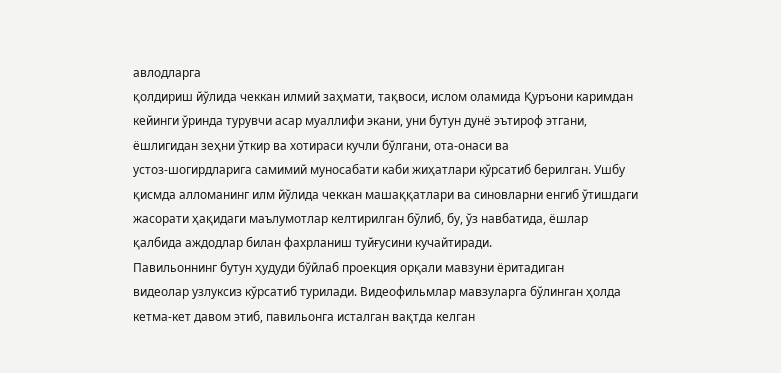авлодларга
қолдириш йўлида чеккан илмий заҳмати, тақвоси, ислом оламида Қуръони каримдан
кейинги ўринда турувчи асар муаллифи экани, уни бутун дунё эътироф этгани,
ёшлигидан зеҳни ўткир ва хотираси кучли бўлгани, ота-онаси ва
устоз-шогирдларига самимий муносабати каби жиҳатлари кўрсатиб берилган. Ушбу
қисмда алломанинг илм йўлида чеккан машаққатлари ва синовларни енгиб ўтишдаги
жасорати ҳақидаги маълумотлар келтирилган бўлиб, бу, ўз навбатида, ёшлар
қалбида аждодлар билан фахрланиш туйғусини кучайтиради.
Павильоннинг бутун ҳудуди бўйлаб проекция орқали мавзуни ёритадиган
видеолар узлуксиз кўрсатиб турилади. Видеофильмлар мавзуларга бўлинган ҳолда
кетма-кет давом этиб, павильонга исталган вақтда келган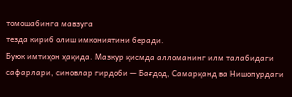томошабинга мавзуга
тезда кириб олиш имкониятини беради.
Буюк имтиҳон ҳақида. Мазкур қисмда алломанинг илм талабидаги
сафарлари, синовлар гирдоби — Бағдод, Самарқанд ва Нишопурдаги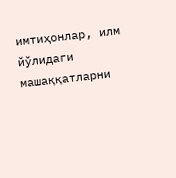имтиҳонлар, илм
йўлидаги машаққатларни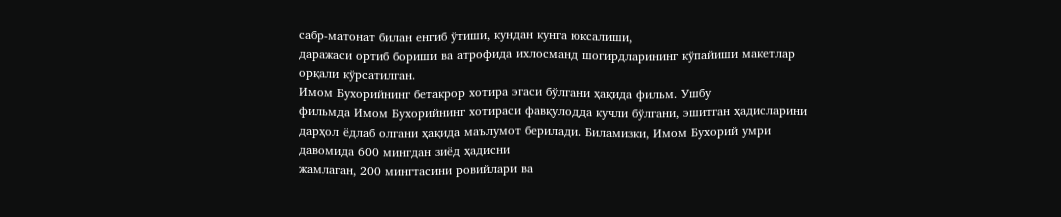сабр-матонат билан енгиб ўтиши, кундан кунга юксалиши,
даражаси ортиб бориши ва атрофида ихлосманд шогирдларининг кўпайиши макетлар
орқали кўрсатилган.
Имом Бухорийнинг бетакрор хотира эгаси бўлгани ҳақида фильм. Ушбу
фильмда Имом Бухорийнинг хотираси фавқулодда кучли бўлгани, эшитган ҳадисларини
дарҳол ёдлаб олгани ҳақида маълумот берилади. Биламизки, Имом Бухорий умри
давомида 600 мингдан зиёд ҳадисни
жамлаган, 200 мингтасини ровийлари ва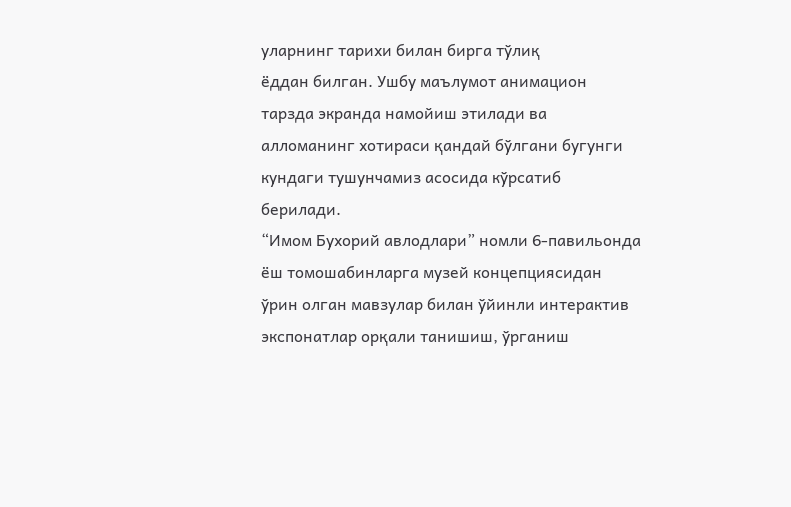уларнинг тарихи билан бирга тўлиқ
ёддан билган. Ушбу маълумот анимацион тарзда экранда намойиш этилади ва
алломанинг хотираси қандай бўлгани бугунги кундаги тушунчамиз асосида кўрсатиб
берилади.
“Имом Бухорий авлодлари” номли 6-павильонда ёш томошабинларга музей концепциясидан
ўрин олган мавзулар билан ўйинли интерактив экспонатлар орқали танишиш, ўрганиш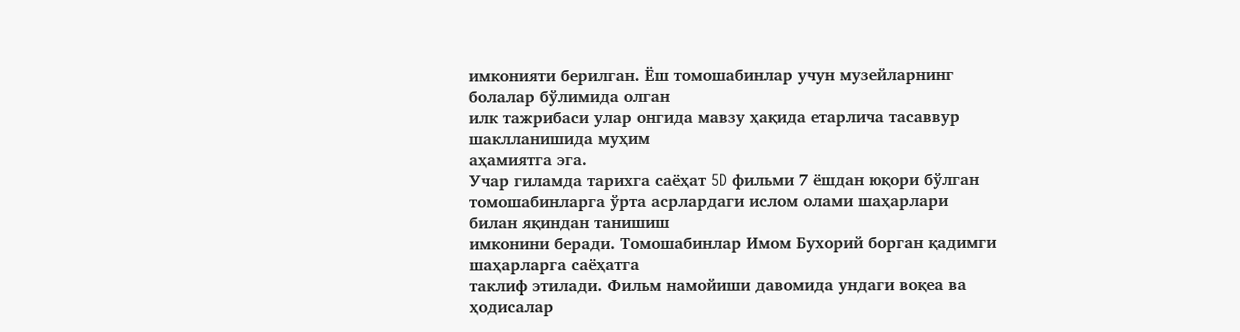имконияти берилган. Ёш томошабинлар учун музейларнинг болалар бўлимида олган
илк тажрибаси улар онгида мавзу ҳақида етарлича тасаввур шаклланишида муҳим
аҳамиятга эга.
Учар гиламда тарихга саёҳат 5D фильми 7 ёшдан юқори бўлган
томошабинларга ўрта асрлардаги ислом олами шаҳарлари билан яқиндан танишиш
имконини беради. Томошабинлар Имом Бухорий борган қадимги шаҳарларга саёҳатга
таклиф этилади. Фильм намойиши давомида ундаги воқеа ва ҳодисалар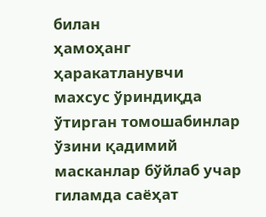билан
ҳамоҳанг ҳаракатланувчи махсус ўриндиқда ўтирган томошабинлар ўзини қадимий
масканлар бўйлаб учар гиламда саёҳат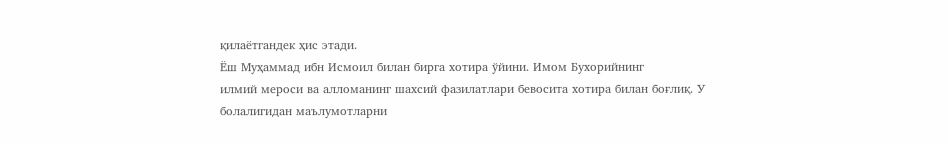қилаётгандек ҳис этади.
Ёш Муҳаммад ибн Исмоил билан бирга хотира ўйини. Имом Бухорийнинг
илмий мероси ва алломанинг шахсий фазилатлари бевосита хотира билан боғлиқ. У
болалигидан маълумотларни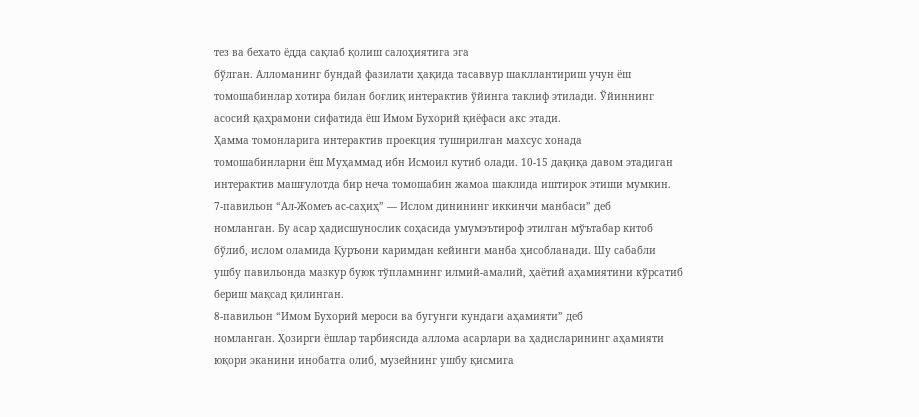тез ва бехато ёдда сақлаб қолиш салоҳиятига эга
бўлган. Алломанинг бундай фазилати ҳақида тасаввур шакллантириш учун ёш
томошабинлар хотира билан боғлиқ интерактив ўйинга таклиф этилади. Ўйиннинг
асосий қаҳрамони сифатида ёш Имом Бухорий қиёфаси акс этади.
Ҳамма томонларига интерактив проекция туширилган махсус хонада
томошабинларни ёш Муҳаммад ибн Исмоил кутиб олади. 10-15 дақиқа давом этадиган
интерактив машғулотда бир неча томошабин жамоа шаклида иштирок этиши мумкин.
7-павильон “Ал-Жомеъ ас-саҳиҳ” — Ислом динининг иккинчи манбаси” деб
номланган. Бу асар ҳадисшунослик соҳасида умумэътироф этилган мўътабар китоб
бўлиб, ислом оламида Қуръони каримдан кейинги манба ҳисобланади. Шу сабабли
ушбу павильонда мазкур буюк тўпламнинг илмий-амалий, ҳаётий аҳамиятини кўрсатиб
бериш мақсад қилинган.
8-павильон “Имом Бухорий мероси ва бугунги кундаги аҳамияти” деб
номланган. Ҳозирги ёшлар тарбиясида аллома асарлари ва ҳадисларининг аҳамияти
юқори эканини инобатга олиб, музейнинг ушбу қисмига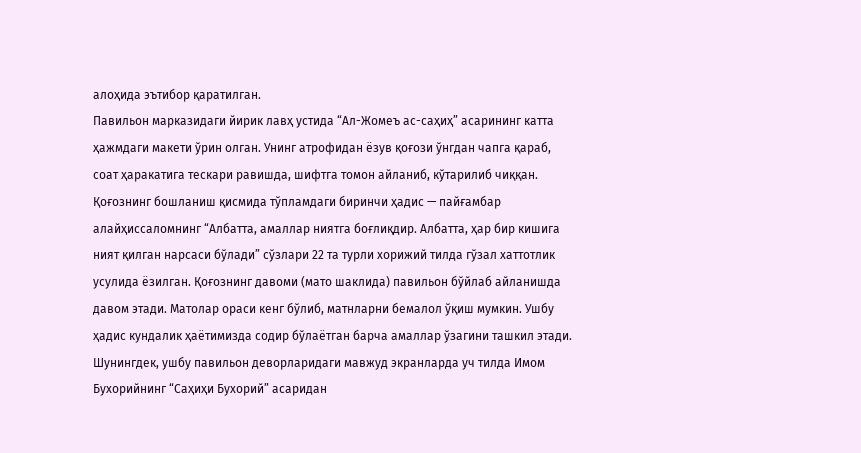алоҳида эътибор қаратилган.
Павильон марказидаги йирик лавҳ устида “Ал-Жомеъ ас-саҳиҳ” асарининг катта
ҳажмдаги макети ўрин олган. Унинг атрофидан ёзув қоғози ўнгдан чапга қараб,
соат ҳаракатига тескари равишда, шифтга томон айланиб, кўтарилиб чиққан.
Қоғознинг бошланиш қисмида тўпламдаги биринчи ҳадис — пайғамбар
алайҳиссаломнинг “Албатта, амаллар ниятга боғлиқдир. Албатта, ҳар бир кишига
ният қилган нарсаси бўлади” сўзлари 22 та турли хорижий тилда гўзал хаттотлик
усулида ёзилган. Қоғознинг давоми (мато шаклида) павильон бўйлаб айланишда
давом этади. Матолар ораси кенг бўлиб, матнларни бемалол ўқиш мумкин. Ушбу
ҳадис кундалик ҳаётимизда содир бўлаётган барча амаллар ўзагини ташкил этади.
Шунингдек, ушбу павильон деворларидаги мавжуд экранларда уч тилда Имом
Бухорийнинг “Саҳиҳи Бухорий” асаридан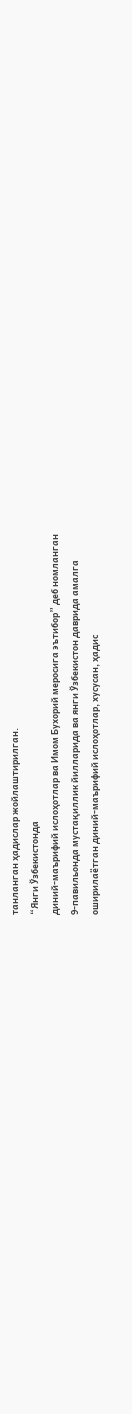танланган ҳадислар жойлаштирилган.
“Янги Ўзбекистонда
диний-маърифий ислоҳотлар ва Имом Бухорий меросига эътибор” деб номланган
9-павильонда мустақиллик йилларида ва янги Ўзбекистон даврида амалга
оширилаётган диний-маърифий ислоҳотлар, хусусан, ҳадис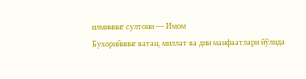илмининг султони — Имом
Бухорийнинг ватан, миллат ва дин манфаатлари йўлида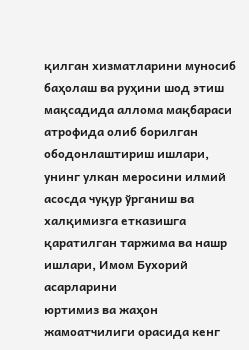қилган хизматларини муносиб
баҳолаш ва руҳини шод этиш мақсадида аллома мақбараси атрофида олиб борилган
ободонлаштириш ишлари, унинг улкан меросини илмий асосда чуқур ўрганиш ва
халқимизга етказишга қаратилган таржима ва нашр ишлари, Имом Бухорий асарларини
юртимиз ва жаҳон жамоатчилиги орасида кенг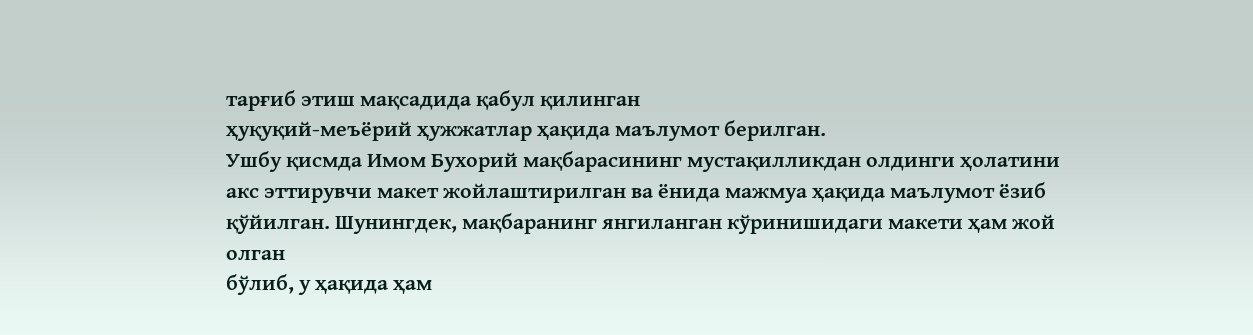тарғиб этиш мақсадида қабул қилинган
ҳуқуқий-меъёрий ҳужжатлар ҳақида маълумот берилган.
Ушбу қисмда Имом Бухорий мақбарасининг мустақилликдан олдинги ҳолатини
акс эттирувчи макет жойлаштирилган ва ёнида мажмуа ҳақида маълумот ёзиб
қўйилган. Шунингдек, мақбаранинг янгиланган кўринишидаги макети ҳам жой олган
бўлиб, у ҳақида ҳам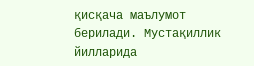қисқача маълумот берилади. Мустақиллик йилларида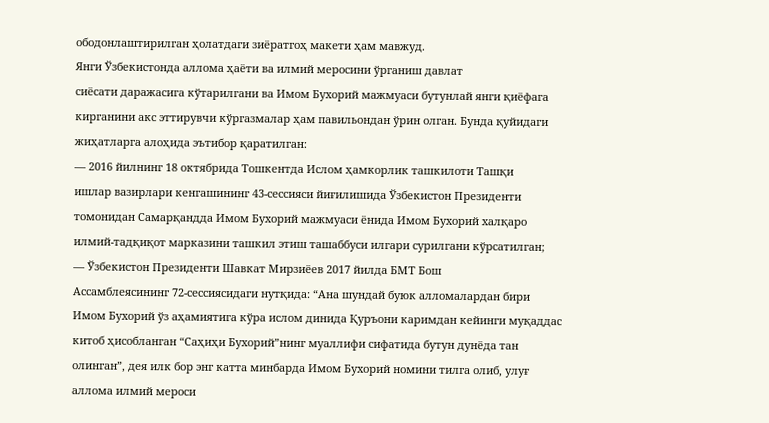ободонлаштирилган ҳолатдаги зиёратгоҳ макети ҳам мавжуд.
Янги Ўзбекистонда аллома ҳаёти ва илмий меросини ўрганиш давлат
сиёсати даражасига кўтарилгани ва Имом Бухорий мажмуаси бутунлай янги қиёфага
кирганини акс эттирувчи кўргазмалар ҳам павильондан ўрин олган. Бунда қуйидаги
жиҳатларга алоҳида эътибор қаратилган:
— 2016 йилнинг 18 октябрида Тошкентда Ислом ҳамкорлик ташкилоти Ташқи
ишлар вазирлари кенгашининг 43-сессияси йиғилишида Ўзбекистон Президенти
томонидан Самарқандда Имом Бухорий мажмуаси ёнида Имом Бухорий халқаро
илмий-тадқиқот марказини ташкил этиш ташаббуси илгари сурилгани кўрсатилган;
— Ўзбекистон Президенти Шавкат Мирзиёев 2017 йилда БМТ Бош
Ассамблеясининг 72-сессиясидаги нутқида: “Ана шундай буюк алломалардан бири
Имом Бухорий ўз аҳамиятига кўра ислом динида Қуръони каримдан кейинги муқаддас
китоб ҳисобланган “Саҳиҳи Бухорий”нинг муаллифи сифатида бутун дунёда тан
олинган”, дея илк бор энг катта минбарда Имом Бухорий номини тилга олиб, улуғ
аллома илмий мероси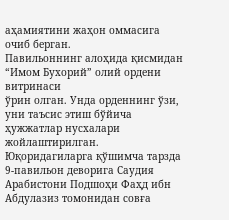аҳамиятини жаҳон оммасига очиб берган.
Павильоннинг алоҳида қисмидан “Имом Бухорий” олий ордени витринаси
ўрин олган. Унда орденнинг ўзи, уни таъсис этиш бўйича ҳужжатлар нусхалари
жойлаштирилган. Юқоридагиларга қўшимча тарзда 9-павильон деворига Саудия
Арабистони Подшоҳи Фаҳд ибн Абдулазиз томонидан совға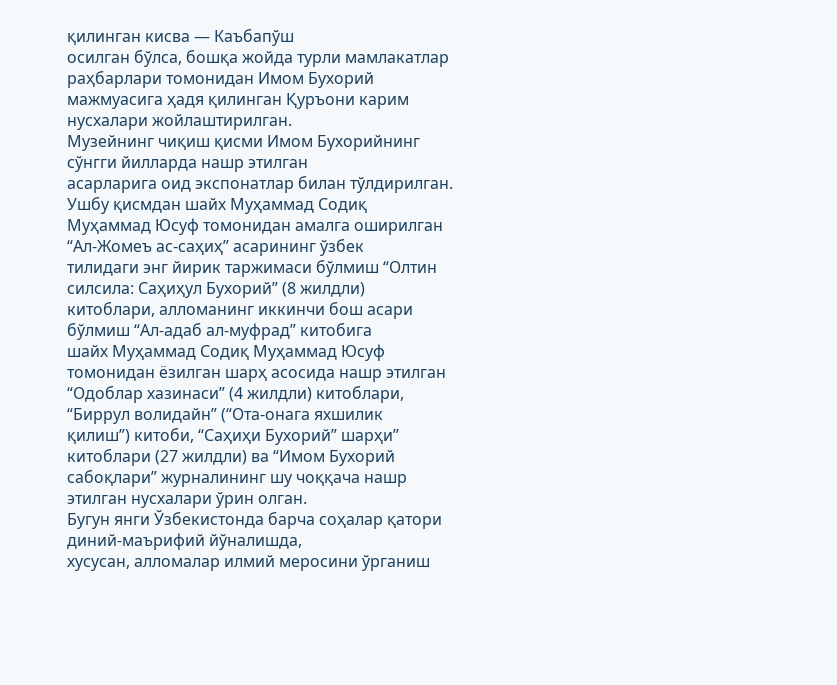қилинган кисва — Каъбапўш
осилган бўлса, бошқа жойда турли мамлакатлар раҳбарлари томонидан Имом Бухорий
мажмуасига ҳадя қилинган Қуръони карим нусхалари жойлаштирилган.
Музейнинг чиқиш қисми Имом Бухорийнинг сўнгги йилларда нашр этилган
асарларига оид экспонатлар билан тўлдирилган. Ушбу қисмдан шайх Муҳаммад Содиқ
Муҳаммад Юсуф томонидан амалга оширилган “Ал-Жомеъ ас-саҳиҳ” асарининг ўзбек
тилидаги энг йирик таржимаси бўлмиш “Олтин силсила: Саҳиҳул Бухорий” (8 жилдли)
китоблари, алломанинг иккинчи бош асари бўлмиш “Ал-адаб ал-муфрад” китобига
шайх Муҳаммад Содиқ Муҳаммад Юсуф томонидан ёзилган шарҳ асосида нашр этилган
“Одоблар хазинаси” (4 жилдли) китоблари, “Биррул волидайн” (“Ота-онага яхшилик
қилиш”) китоби, “Саҳиҳи Бухорий” шарҳи” китоблари (27 жилдли) ва “Имом Бухорий
сабоқлари” журналининг шу чоққача нашр этилган нусхалари ўрин олган.
Бугун янги Ўзбекистонда барча соҳалар қатори диний-маърифий йўналишда,
хусусан, алломалар илмий меросини ўрганиш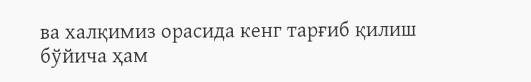ва халқимиз орасида кенг тарғиб қилиш
бўйича ҳам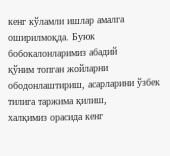кенг кўламли ишлар амалга оширилмоқда. Буюк бобокалонларимиз абадий
қўним топган жойларни ободонлаштириш, асарларини ўзбек тилига таржима қилиш,
халқимиз орасида кенг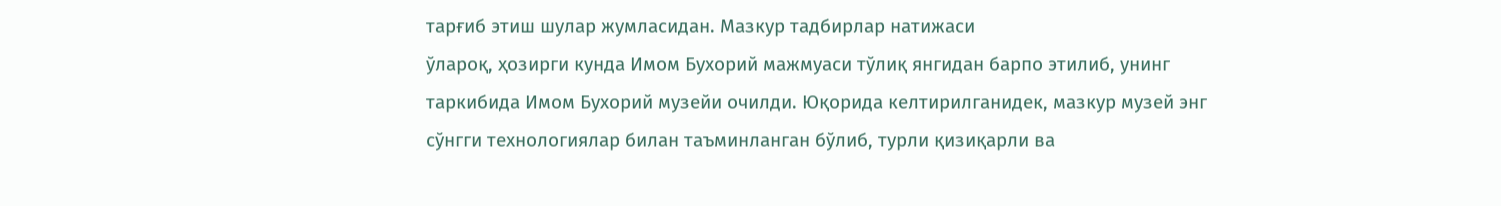тарғиб этиш шулар жумласидан. Мазкур тадбирлар натижаси
ўлароқ, ҳозирги кунда Имом Бухорий мажмуаси тўлиқ янгидан барпо этилиб, унинг
таркибида Имом Бухорий музейи очилди. Юқорида келтирилганидек, мазкур музей энг
сўнгги технологиялар билан таъминланган бўлиб, турли қизиқарли ва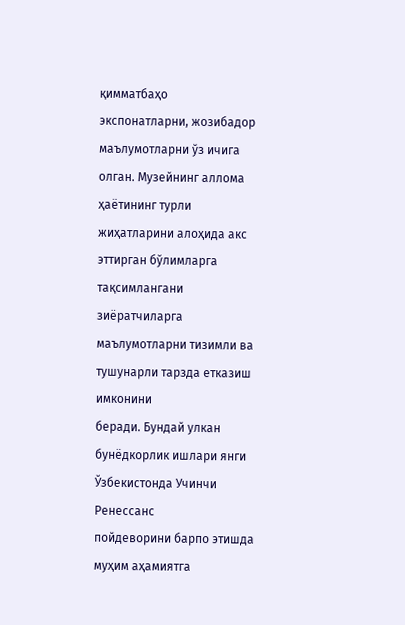қимматбаҳо
экспонатларни, жозибадор маълумотларни ўз ичига олган. Музейнинг аллома
ҳаётининг турли жиҳатларини алоҳида акс эттирган бўлимларга тақсимлангани
зиёратчиларга маълумотларни тизимли ва тушунарли тарзда етказиш имконини
беради. Бундай улкан бунёдкорлик ишлари янги Ўзбекистонда Учинчи Ренессанс
пойдеворини барпо этишда муҳим аҳамиятга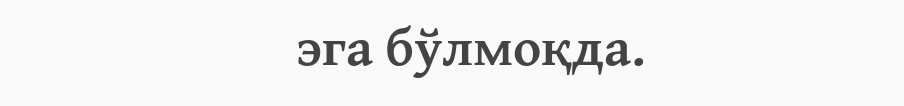эга бўлмоқда.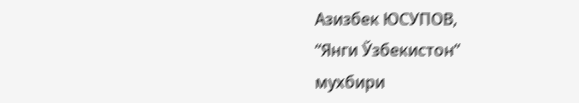Азизбек ЮСУПОВ,
“Янги Ўзбекистон”
мухбири